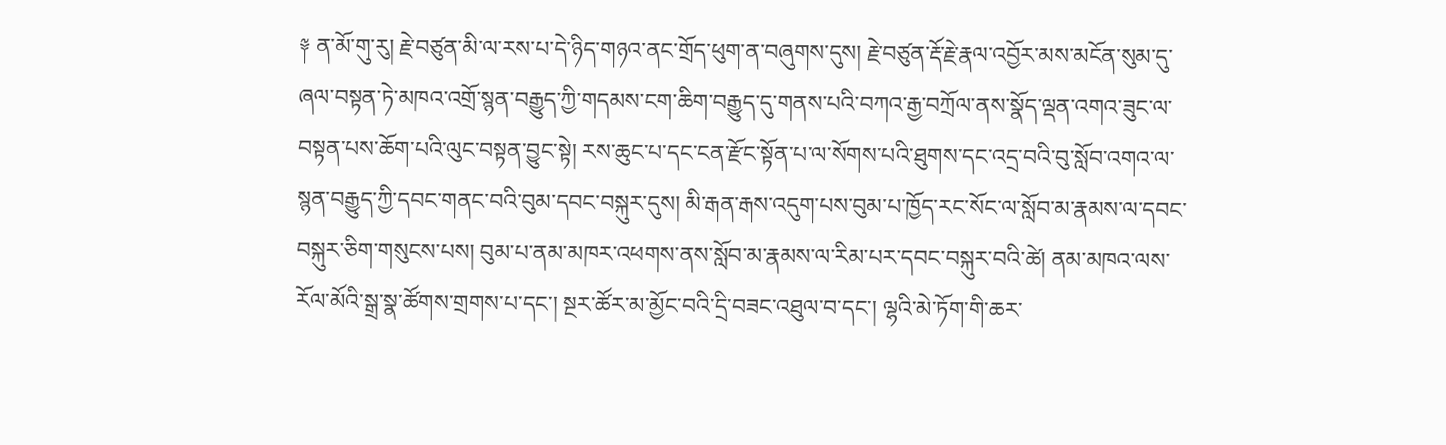༈ ན་མོ་གུ་རུ། རྗེ་བཙུན་མི་ལ་རས་པ་དེ་ཉིད་གཉའ་ནང་གྲོད་ཕུག་ན་བཞུགས་དུས། རྗེ་བཙུན་རྡོ་རྗེ་རྣལ་འབྱོར་མས་མངོན་སུམ་དུ་ཞལ་བསྟན་ཏེ་མཁའ་འགྲོ་སྙན་བརྒྱུད་ཀྱི་གདམས་ངག་ཆིག་བརྒྱུད་དུ་གནས་པའི་བཀའ་རྒྱ་བཀྲོལ་ནས་སྣོད་ལྡན་འགའ་ཟུང་ལ་བསྟན་པས་ཆོག་པའི་ལུང་བསྟན་བྱུང་སྟེ། རས་ཆུང་པ་དང་ངན་རྫོང་སྟོན་པ་ལ་སོགས་པའི་ཐུགས་དང་འདྲ་བའི་བུ་སློབ་འགའ་ལ་སྙན་བརྒྱུད་ཀྱི་དབང་གནང་བའི་བུམ་དབང་བསྐུར་དུས། མི་རྒན་རྒས་འདུག་པས་བུམ་པ་ཁྱོད་རང་སོང་ལ་སློབ་མ་རྣམས་ལ་དབང་བསྐུར་ཅིག་གསུངས་པས། བུམ་པ་ནམ་མཁར་འཕགས་ནས་སློབ་མ་རྣམས་ལ་རིམ་པར་དབང་བསྐུར་བའི་ཚེ། ནམ་མཁའ་ལས་རོལ་མོའི་སྒྲ་སྣ་ཚོགས་གྲགས་པ་དང་། སྔར་ཚོར་མ་མྱོང་བའི་དྲི་བཟང་འཐུལ་བ་དང་། ལྷའི་མེ་ཏོག་གི་ཆར་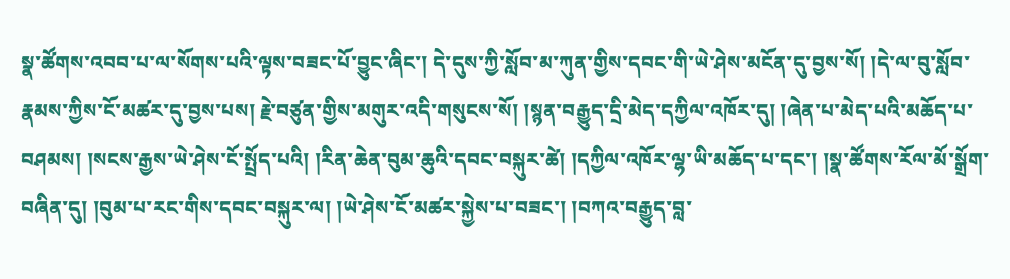སྣ་ཚོགས་འབབ་པ་ལ་སོགས་པའི་ལྟས་བཟང་པོ་བྱུང་ཞིང་། དེ་དུས་ཀྱི་སློབ་མ་ཀུན་གྱིས་དབང་གི་ཡེ་ཤེས་མངོན་དུ་བྱས་སོ། །དེ་ལ་བུ་སློབ་རྣམས་ཀྱིས་ངོ་མཚར་དུ་བྱས་པས། རྗེ་བཙུན་གྱིས་མགུར་འདི་གསུངས་སོ། །སྙན་བརྒྱུད་དྲི་མེད་དཀྱིལ་འཁོར་དུ། །ཞེན་པ་མེད་པའི་མཆོད་པ་བཤམས། །སངས་རྒྱས་ཡེ་ཤེས་ངོ་སྤྲོད་པའི། །རིན་ཆེན་བུམ་ཆུའི་དབང་བསྐུར་ཚེ། །དཀྱིལ་འཁོར་ལྷ་ཡི་མཆོད་པ་དང་། །སྣ་ཚོགས་རོལ་མོ་སྒྲོག་བཞིན་དུ། །བུམ་པ་རང་གིས་དབང་བསྐུར་ལ། །ཡེ་ཤེས་ངོ་མཚར་སྐྱེས་པ་བཟང་། །བཀའ་བརྒྱུད་བླ་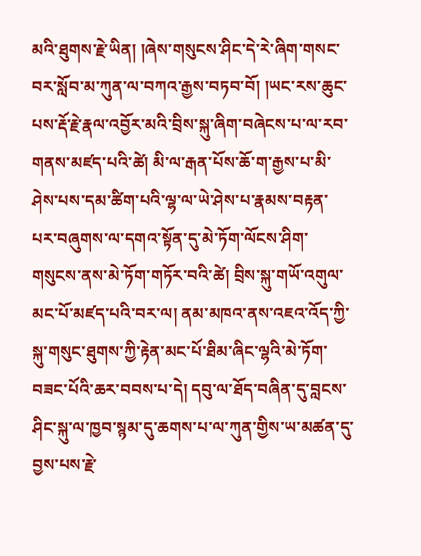མའི་ཐུགས་རྗེ་ཡིན། །ཞེས་གསུངས་ཤིང་དེ་རེ་ཞིག་གསང་བར་སློབ་མ་ཀུན་ལ་བཀའ་རྒྱས་བཏབ་བོ། །ཡང་རས་ཆུང་པས་རྡོ་རྗེ་རྣལ་འབྱོར་མའི་བྲིས་སྐུ་ཞིག་བཞེངས་པ་ལ་རབ་གནས་མཛད་པའི་ཚེ། མི་ལ་རྒན་པོས་ཆོ་ག་རྒྱས་པ་མི་ཤེས་པས་དམ་ཚིག་པའི་ལྷ་ལ་ཡེ་ཤེས་པ་རྣམས་བརྟན་པར་བཞུགས་ལ་དགའ་སྟོན་དུ་མེ་ཏོག་ལོངས་ཤིག་གསུངས་ནས་མེ་ཏོག་གཏོར་བའི་ཚེ། བྲིས་སྐུ་གཡོ་འགུལ་མང་པོ་མཛད་པའི་བར་ལ། ནམ་མཁའ་ནས་འཇའ་འོད་ཀྱི་སྐུ་གསུང་ཐུགས་ཀྱི་རྟེན་མང་པོ་ཐིམ་ཞིང་ལྷའི་མེ་ཏོག་བཟང་པོའི་ཆར་བབས་པ་དེ། དབུ་ལ་ཐོད་བཞིན་དུ་བླངས་ཤིང་སྐུ་ལ་ཁྱབ་སྙམ་དུ་ཆགས་པ་ལ་ཀུན་གྱིས་ཡ་མཚན་དུ་བྱས་པས་རྗེ་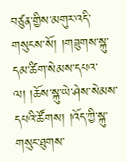བཙུན་གྱིས་མགུར་འདི་གསུངས་སོ། །གཟུགས་སྐུ་དམ་ཚིག་སེམས་དཔའ་ལ། །ཆོས་སྐུ་ཡེ་ཤེས་སེམས་དཔའི་ཚོགས། །འོད་ཀྱི་སྐུ་གསུང་ཐུགས་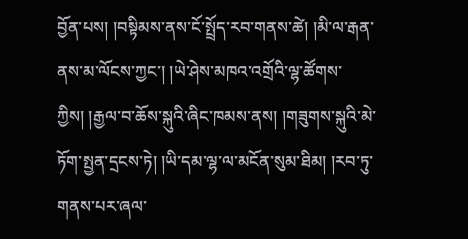བྱོན་པས། །བསྟིམས་ནས་ངོ་སྤྲོད་རབ་གནས་ཚེ། །མི་ལ་རྒན་ནས་མ་ལོངས་ཀྱང་། །ཡེ་ཤེས་མཁའ་འགྲོའི་ལྷ་ཚོགས་ཀྱིས། །རྒྱལ་བ་ཆོས་སྐུའི་ཞིང་ཁམས་ནས། །གཟུགས་སྐུའི་མེ་ཏོག་སྤྱན་དྲངས་ཏེ། །ཡི་དམ་ལྷ་ལ་མངོན་སུམ་ཐིམ། །རབ་ཏུ་གནས་པར་ཞལ་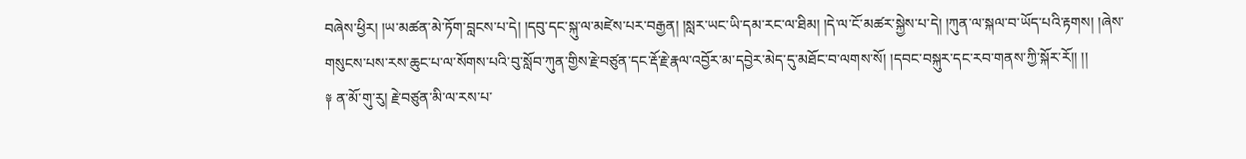བཞེས་ཕྱིར། །ཡ་མཚན་མེ་ཏོག་བླངས་པ་དེ། །དབུ་དང་སྐུ་ལ་མཛེས་པར་བརྒྱན། །སླར་ཡང་ཡི་དམ་རང་ལ་ཐིམ། །དེ་ལ་ངོ་མཚར་སྐྱེས་པ་དེ། །ཀུན་ལ་སྐལ་བ་ཡོད་པའི་རྟགས། །ཞེས་གསུངས་པས་རས་ཆུང་པ་ལ་སོགས་པའི་བུ་སློབ་ཀུན་གྱིས་རྗེ་བཙུན་དང་རྡོ་རྗེ་རྣལ་འབྱོར་མ་དབྱེར་མེད་དུ་མཐོང་བ་ལགས་སོ། །དབང་བསྐུར་དང་རབ་གནས་ཀྱི་སྐོར་རོ།། །།
༈ ན་མོ་གུ་རུ། རྗེ་བཙུན་མི་ལ་རས་པ་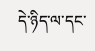དེ་ཉིད་ལ་དང་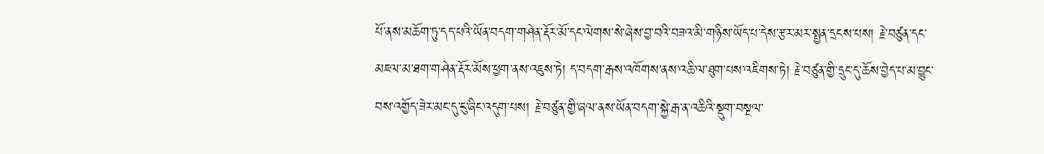པོ་ནས་མཆོག་ཏུ་དད་པའི་ཡོན་བདག་གཤེན་རྡོར་མོ་དང་ལེགས་སེ་ཞེས་བྱ་བའི་བཟའ་མི་གཉིས་ཡོད་པ་དེས་རྩར་མར་སྤྱན་དྲངས་པས། རྗེ་བཙུན་དང་མཇལ་མ་ཐག་གཤེན་རྡོར་མོས་ཕྱག་ནས་འཇུས་ཏེ། ད་བདག་རྒས་འཁོགས་ནས་འཆི་ལ་ཐུག་པས་འཇིགས་ཏེ། རྗེ་བཙུན་གྱི་དྲུང་དུ་ཆོས་བྱེད་པ་མ་བྱུང་བས་འགྱོད་ཟེར་མང་དུ་ངུ་ཞིང་འདུག་པས། རྗེ་བཙུན་གྱི་ཞལ་ནས་ཡོན་བདག་སྐྱེ་རྒ་ན་འཆིའི་སྡུག་བསྔལ་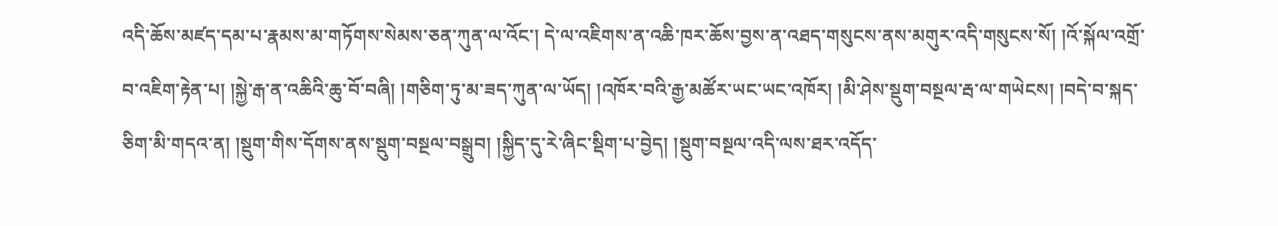འདི་ཆོས་མཛད་དམ་པ་རྣམས་མ་གཏོགས་སེམས་ཅན་ཀུན་ལ་འོང་། དེ་ལ་འཇིགས་ན་འཆི་ཁར་ཆོས་བྱས་ན་འཐད་གསུངས་ནས་མགུར་འདི་གསུངས་སོ། །འོ་སྐོལ་འགྲོ་བ་འཇིག་རྟེན་པ། །སྐྱེ་རྒ་ན་འཆིའི་ཆུ་བོ་བཞི། །གཅིག་ཏུ་མ་ཟད་ཀུན་ལ་ཡོད། །འཁོར་བའི་རྒྱ་མཚོར་ཡང་ཡང་འཁོར། །མི་ཤེས་སྡུག་བསྔལ་རྦ་ལ་གཡེངས། །བདེ་བ་སྐད་ཅིག་མི་གདའ་ན། །སྡུག་གིས་དོགས་ནས་སྡུག་བསྔལ་བསྒྲུབ། །སྐྱིད་དུ་རེ་ཞིང་སྡིག་པ་བྱེད། །སྡུག་བསྔལ་འདི་ལས་ཐར་འདོད་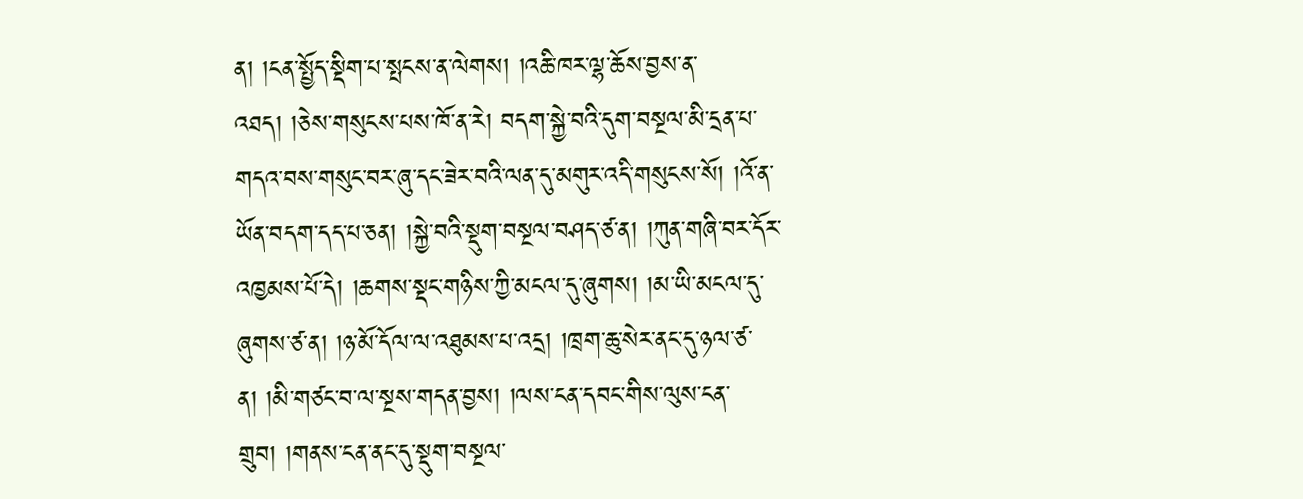ན། །ངན་སྤྱོད་སྡིག་པ་སྤངས་ན་ལེགས། །འཆི་ཁར་ལྷ་ཆོས་བྱས་ན་འཐད། །ཅེས་གསུངས་པས་ཁོ་ན་རེ། བདག་སྐྱེ་བའི་དུག་བསྔལ་མི་དྲན་པ་གདའ་བས་གསུང་བར་ཞུ་དང་ཟེར་བའི་ལན་དུ་མགུར་འདི་གསུངས་སོ། །འོ་ན་ཡོན་བདག་དད་པ་ཅན། །སྐྱེ་བའི་སྡུག་བསྔལ་བཤད་ཙ་ན། །ཀུན་གཞི་བར་དོར་འཁྱམས་པོ་དེ། །ཆགས་སྡང་གཉིས་ཀྱི་མངལ་དུ་ཞུགས། །མ་ཡི་མངལ་དུ་ཞུགས་ཙ་ན། །ཉ་མོ་དོལ་ལ་འཐུམས་པ་འདྲ། །ཁྲག་ཆུ་སེར་ནང་དུ་ཉལ་ཙ་ན། །མི་གཙང་བ་ལ་སྔས་གདན་བྱས། །ལས་ངན་དབང་གིས་ལུས་ངན་གྲུབ། །གནས་ངན་ནང་དུ་སྡུག་བསྔལ་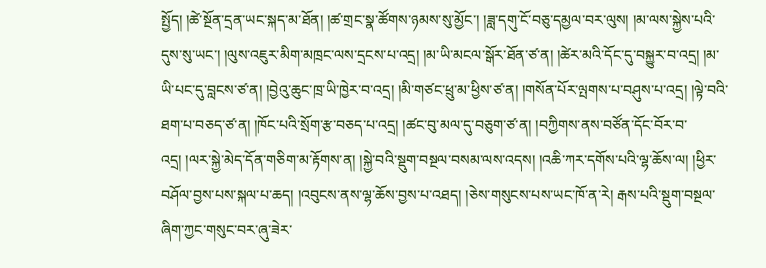སྤྱོད། །ཚེ་སྔོན་དྲན་ཡང་སྐད་མ་ཐོན། །ཚ་གྲང་སྣ་ཚོགས་ཉམས་སུ་མྱོང་། །ཟླ་དགུ་ངོ་བཅུ་དམྱལ་བར་ལུས། །མ་ལས་སྐྱེས་པའི་དུས་སུ་ཡང་། །ལུས་འཇུར་མིག་མཁྲང་ལས་དྲངས་པ་འདྲ། །མ་ཡི་མངལ་སྒོར་ཐོན་ཙ་ན། །ཚེར་མའི་དོང་དུ་བསྐྱུར་བ་འདྲ། །མ་ཡི་པང་དུ་བླངས་ཙ་ན། །བྱེའུ་ཆུང་ཁྲ་ཡི་ཁྱེར་བ་འདྲ། །མི་གཙང་ཕྲུ་མ་ཕྱིས་ཙ་ན། །གསོན་པོར་ལྤགས་པ་བཤུས་པ་འདྲ། །ལྟེ་བའི་ཐག་པ་བཅད་ཙ་ན། །ཁོང་པའི་སྲོག་རྩ་བཅད་པ་འདྲ། །ཚང་བུ་མལ་དུ་བཅུག་ཙ་ན། །བཀྱིགས་ནས་བཙོན་དོང་བོར་བ་འདྲ། །ལར་སྐྱེ་མེད་དོན་གཅིག་མ་རྟོགས་ན། །སྐྱེ་བའི་སྡུག་བསྔལ་བསམ་ལས་འདས། །འཆི་ཀར་དགོས་པའི་ལྷ་ཆོས་ལ། །ཕྱིར་བཤོལ་བྱས་པས་སྐལ་པ་ཆད། །འབུངས་ནས་ལྷ་ཆོས་བྱས་པ་འཐད། །ཅེས་གསུངས་པས་ཡང་ཁོ་ན་རེ། རྒས་པའི་སྡུག་བསྔལ་ཞིག་ཀྱང་གསུང་བར་ཞུ་ཟེར་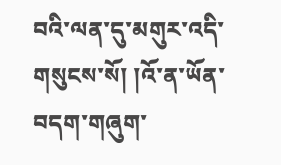བའི་ལན་དུ་མགུར་འདི་གསུངས་སོ། །འོ་ན་ཡོན་བདག་གཞུག་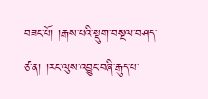བཟང་པོ། །རྒས་པའི་སྡུག་བསྔལ་བཤད་ཙ་ན། །རང་ལུས་འབྱུང་བཞི་རྒུད་པ་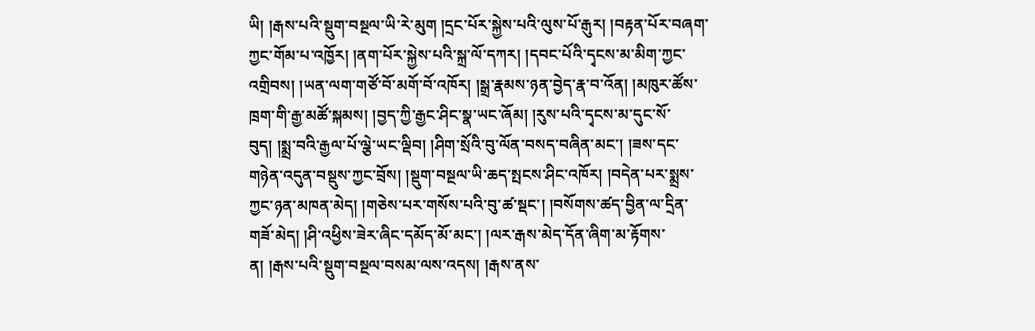ཡི། །རྒས་པའི་སྡུག་བསྔལ་ཡི་རེ་མུག །དྲང་པོར་སྐྱེས་པའི་ལུས་པོ་རྒུར། །བརྟན་པོར་བཞག་ཀྱང་གོམ་པ་འཁྱོར། །ནག་པོར་སྐྱེས་པའི་སྐྲ་ལོ་དཀར། །དབང་པོའི་དྭངས་མ་མིག་ཀྱང་འགྲིབས། །ཡན་ལག་གཙོ་བོ་མགོ་བོ་འཁོར། །སྒྲ་རྣམས་ཉན་བྱེད་རྣ་བ་འོན། །མཁུར་ཚོས་ཁྲག་གི་རྒྱ་མཚོ་སྐམས། །བྱད་ཀྱི་རྒྱང་ཤིང་སྣ་ཡང་ཞོམ། །རུས་པའི་དྭངས་མ་དུང་སོ་བུད། །སྨྲ་བའི་རྒྱལ་པོ་ལྕེ་ཡང་ལྡིབ། །ཤིག་སྲོའི་བུ་ལོན་བསད་བཞིན་མང་། །ཟས་དང་གཉེན་འདུན་བསྡུས་ཀྱང་བྲོས། །སྡུག་བསྔལ་ཡི་ཆད་སྤངས་ཤིང་འཁོར། །བདེན་པར་སྨྲས་ཀྱང་ཉན་མཁན་མེད། །གཅེས་པར་གསོས་པའི་བུ་ཚ་སྡང་། །བསོགས་ཚད་བྱིན་ལ་དྲིན་གཟོ་མེད། །ཤི་འཕྱིས་ཟེར་ཞིང་དམོད་མོ་མང་། །ལར་རྒས་མེད་དོན་ཞིག་མ་རྟོགས་ན། །རྒས་པའི་སྡུག་བསྔལ་བསམ་ལས་འདས། །རྒས་ནས་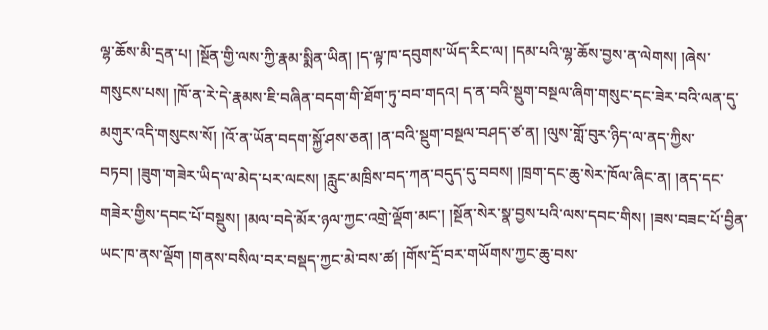ལྷ་ཆོས་མི་དྲན་པ། །སྔོན་གྱི་ལས་ཀྱི་རྣམ་སྨིན་ཡིན། །ད་ལྟ་ཁ་དབུགས་ཡོད་རིང་ལ། །དམ་པའི་ལྷ་ཆོས་བྱས་ན་ལེགས། །ཞེས་གསུངས་པས། །ཁོ་ན་རེ་དེ་རྣམས་ཇི་བཞིན་བདག་གི་ཐོག་ཏུ་བབ་གདའ། ད་ན་བའི་སྡུག་བསྔལ་ཞིག་གསུང་དང་ཟེར་བའི་ལན་དུ་མགུར་འདི་གསུངས་སོ། །འོ་ན་ཡོན་བདག་སྐྱོ་ཤས་ཅན། །ན་བའི་སྡུག་བསྔལ་བཤད་ཙ་ན། །ལུས་གློ་བུར་ཉིད་ལ་ནད་ཀྱིས་བཏབ། །ཟུག་གཟེར་ཡིད་ལ་མེད་པར་ལངས། །རླུང་མཁྲིས་བད་ཀན་བདུད་དུ་བབས། །ཁྲག་དང་ཆུ་སེར་ཁོལ་ཞིང་ན། །ནད་དང་གཟེར་གྱིས་དབང་པོ་བསྡུས། །མལ་བདེ་མོར་ཉལ་ཀྱང་འགྲེ་ལྡོག་མང་། །སྔོན་སེར་སྣ་བྱས་པའི་ལས་དབང་གིས། །ཟས་བཟང་པོ་བྱིན་ཡང་ཁ་ནས་ལྡོག །གནས་བསིལ་བར་བསྡད་ཀྱང་མེ་བས་ཚ། །གོས་དྲོ་བར་གཡོགས་ཀྱང་ཆུ་བས་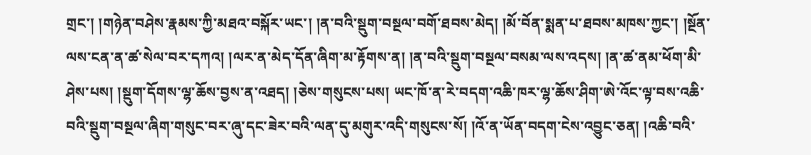གྲང་། །གཉེན་བཤེས་རྣམས་ཀྱི་མཐའ་བསྐོར་ཡང་། །ན་བའི་སྡུག་བསྔལ་བགོ་ཐབས་མེད། །མོ་བོན་སྨན་པ་ཐབས་མཁས་ཀྱང་། །སྔོན་ལས་ངན་ན་ཚ་སེལ་བར་དཀའ། །ལར་ན་མེད་དོན་ཞིག་མ་རྟོགས་ན། །ན་བའི་སྡུག་བསྔལ་བསམ་ལས་འདས། །ན་ཚ་ནམ་ཕོག་མི་ཤེས་པས། །སྡུག་དོགས་ལྷ་ཆོས་བྱས་ན་འཐད། །ཅེས་གསུངས་པས། ཡང་ཁོ་ན་རེ་བདག་འཆི་ཁར་ལྷ་ཆོས་ཤིག་ཨེ་འོང་ལྟ་བས་འཆི་བའི་སྡུག་བསྔལ་ཞིག་གསུང་བར་ཞུ་དང་ཟེར་བའི་ལན་དུ་མགུར་འདི་གསུངས་སོ། །འོ་ན་ཡོན་བདག་ངེས་འབྱུང་ཅན། །འཆི་བའི་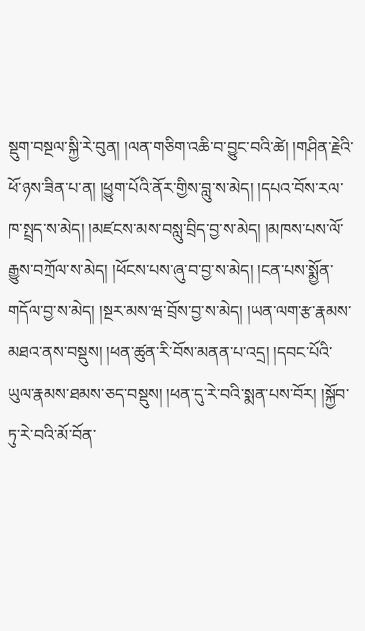སྡུག་བསྔལ་སྐྱི་རེ་བུན། །ལན་གཅིག་འཆི་བ་བྱུང་བའི་ཚེ། །གཤིན་རྗེའི་ཕོ་ཉས་ཟིན་པ་ན། །ཕྱུག་པོའི་ནོར་གྱིས་བླུ་ས་མེད། །དཔའ་བོས་རལ་ཁ་སྤྲད་ས་མེད། །མཛངས་མས་བསླུ་བྲིད་བྱ་ས་མེད། །མཁས་པས་ལོ་རྒྱུས་བཀྲོལ་ས་མེད། །ཕོངས་པས་ཞུ་བ་བྱ་ས་མེད། །ངན་པས་སྨྱོན་གདོལ་བྱ་ས་མེད། །སྔར་མས་ཝ་བྲོས་བྱ་ས་མེད། །ཡན་ལག་རྩ་རྣམས་མཐའ་ནས་བསྡུས། །ཕན་ཚུན་རི་བོས་མནན་པ་འདྲ། །དབང་པོའི་ཡུལ་རྣམས་ཐམས་ཅད་བསྡུས། །ཕན་དུ་རེ་བའི་སྨན་པས་བོར། །སྐྱོབ་ཏུ་རེ་བའི་མོ་བོན་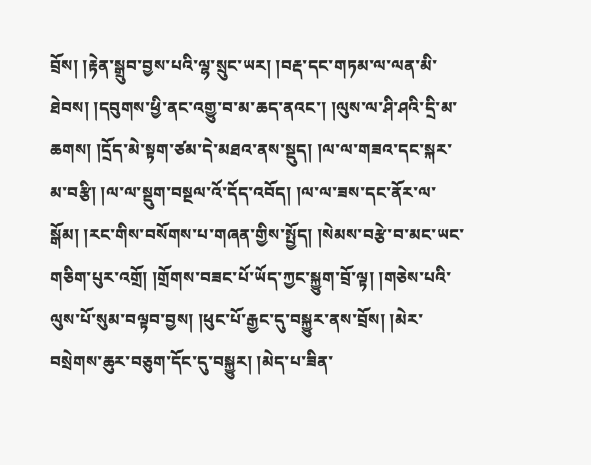བྲོས། །རྟེན་སྒྲུབ་བྱས་པའི་ལྷ་སྲུང་ཡར། །བརྡ་དང་གཏམ་ལ་ལན་མི་ཐེབས། །དབུགས་ཕྱི་ནང་འགྱུ་བ་མ་ཆད་ནའང་། །ལུས་ལ་ཤི་ཤའི་དྲི་མ་ཆགས། །དྲོད་མེ་སྟག་ཙམ་དེ་མཐའ་ནས་སྡུད། །ལ་ལ་གཟའ་དང་སྐར་མ་བརྩི། །ལ་ལ་སྡུག་བསྔལ་འོ་དོད་འབོད། །ལ་ལ་ཟས་དང་ནོར་ལ་སྒོམ། །རང་གིས་བསོགས་པ་གཞན་གྱིས་སྤྱོད། །སེམས་བརྩེ་བ་མང་ཡང་གཅིག་པུར་འགྲོ། །གྲོགས་བཟང་པོ་ཡོད་ཀྱང་སྐྱུག་བྲོ་ལྟ། །གཅེས་པའི་ལུས་པོ་སུམ་བལྟབ་བྱས། །ཕུང་པོ་རྒྱང་དུ་བསྐྱུར་ནས་བྲོས། །མེར་བསྲེགས་ཆུར་བཅུག་དོང་དུ་བསྐྱུར། །མེད་པ་ཟིན་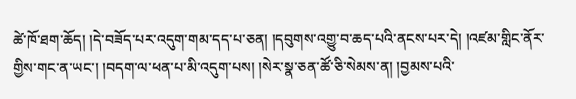ཚེ་ཁོ་ཐག་ཆོད། །དེ་བཟོད་པར་འདུག་གམ་དད་པ་ཅན། །དབུགས་འགྱུ་བ་ཆད་པའི་ནངས་པར་དེ། །འཛམ་གླིང་ནོར་གྱིས་གང་ན་ཡང་། །བདག་ལ་ཕན་པ་མི་འདུག་པས། །སེར་སྣ་ཅན་ཚོ་ཅི་སེམས་ན། །བྱམས་པའི་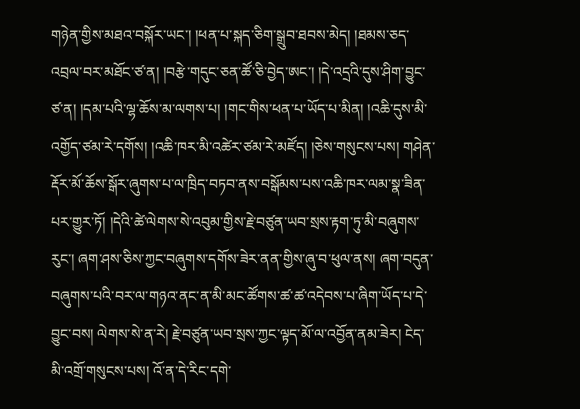གཉེན་གྱིས་མཐའ་བསྐོར་ཡང་། །ཕན་པ་སྐད་ཅིག་སྒྲུབ་ཐབས་མེད། །ཐམས་ཅད་འབྲལ་བར་མཐོང་ཙ་ན། །བརྩེ་གདུང་ཅན་ཚོ་ཅི་བྱེད་ཨང་། །དེ་འདྲའི་དུས་ཤིག་བྱུང་ཙ་ན། །དམ་པའི་ལྷ་ཆོས་མ་ལགས་པ། །གང་གིས་ཕན་པ་ཡོད་པ་མིན། །འཆི་དུས་མི་འགྱོད་ཙམ་རེ་དགོས། །འཆི་ཁར་མི་འཚེར་ཙམ་རེ་མཛོད། །ཅེས་གསུངས་པས། གཤེན་རྡོར་མོ་ཆོས་སྒོར་ཞུགས་པ་ལ་ཁྲིད་བཏབ་ནས་བསྒོམས་པས་འཆི་ཁར་ལམ་སྣ་ཟིན་པར་གྱུར་ཏོ། །དེའི་ཚེ་ལེགས་སེ་འབུམ་གྱིས་རྗེ་བཙུན་ཡབ་སྲས་རྟག་ཏུ་མི་བཞུགས་རུང་། ཞག་ཤས་ཅིས་ཀྱང་བཞུགས་དགོས་ཟེར་ནན་གྱིས་ཞུ་བ་ཕུལ་ནས། ཞག་བདུན་བཞུགས་པའི་བར་ལ་གཉའ་ནང་ན་མི་མང་ཚོགས་ཚ་ཚ་འདེབས་པ་ཞིག་ཡོད་པ་དེ་བྱུང་བས། ལེགས་སེ་ན་རེ། རྗེ་བཙུན་ཡབ་སྲས་ཀྱང་ལྟད་མོ་ལ་འབྱོན་ནམ་ཟེར། ངེད་མི་འགྲོ་གསུངས་པས། འོ་ན་དེ་རིང་དགེ་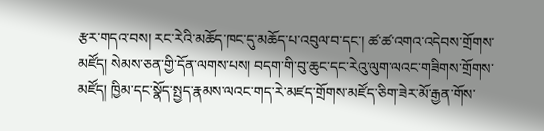རྩར་གདའ་བས། རང་རེའི་མཆོད་ཁང་དུ་མཆོད་པ་འབུལ་བ་དང་། ཚ་ཚ་འགའ་འདེབས་གྲོགས་མཛོད། སེམས་ཅན་གྱི་དོན་ལགས་པས། བདག་གི་བུ་ཆུང་དང་རེའུ་ལུག་ལའང་གཟིགས་གྲོགས་མཛོད། ཁྱིམ་དང་སྣོད་སྤྱད་རྣམས་ལའང་གད་རེ་མཛད་གྲོགས་མཛོད་ཅིག་ཟེར་མོ་རྒྱན་གོས་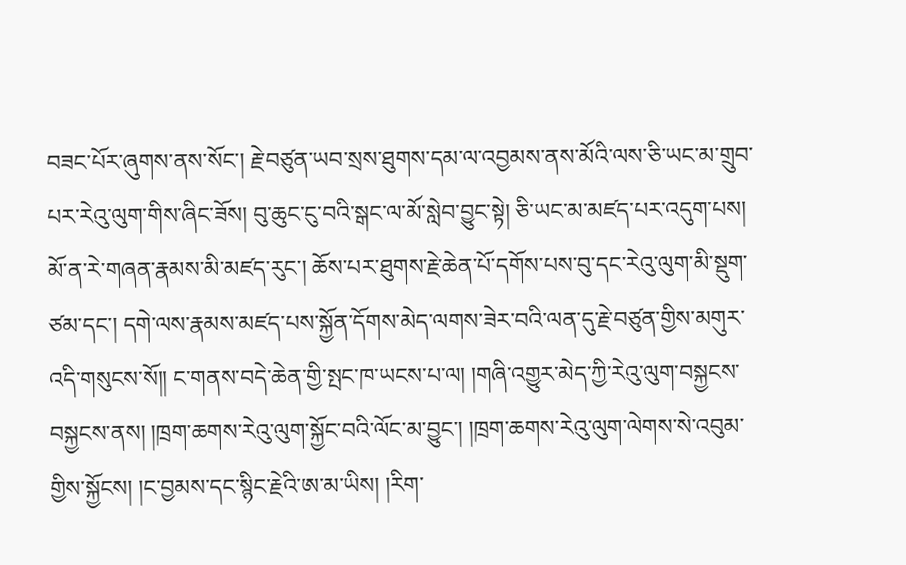བཟང་པོར་ཞུགས་ནས་སོང་། རྗེ་བཙུན་ཡབ་སྲས་ཐུགས་དམ་ལ་འབྱམས་ནས་མོའི་ལས་ཅི་ཡང་མ་གྲུབ་པར་རེའུ་ལུག་གིས་ཞིང་ཟོས། བུ་ཆུང་ངུ་བའི་སྒང་ལ་མོ་སླེབ་བྱུང་སྟེ། ཅི་ཡང་མ་མཛད་པར་འདུག་པས། མོ་ན་རེ་གཞན་རྣམས་མི་མཛད་རུང་། ཆོས་པར་ཐུགས་རྗེ་ཆེན་པོ་དགོས་པས་བུ་དང་རེའུ་ལུག་མི་སྡུག་ཙམ་དང་། དགེ་ལས་རྣམས་མཛད་པས་སྐྱོན་དོགས་མེད་ལགས་ཟེར་བའི་ལན་དུ་རྗེ་བཙུན་གྱིས་མགུར་འདི་གསུངས་སོ།། ང་གནས་བདེ་ཆེན་གྱི་སྤང་ཁ་ཡངས་པ་ལ། །གཞི་འགྱུར་མེད་ཀྱི་རེའུ་ལུག་བསྐྱངས་བསྐྱངས་ནས། །ཁྲག་ཆགས་རེའུ་ལུག་སྐྱོང་བའི་ལོང་མ་བྱུང་། །ཁྲག་ཆགས་རེའུ་ལུག་ལེགས་སེ་འབུམ་གྱིས་སྐྱོངས། །ང་བྱམས་དང་སྙིང་རྗེའི་ཨ་མ་ཡིས། །རིག་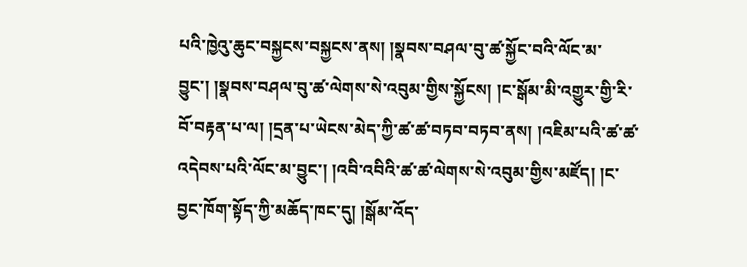པའི་ཁྱེའུ་ཆུང་བསྐྱངས་བསྐྱངས་ནས། །སྣབས་བཤལ་བུ་ཚ་སྐྱོང་བའི་ལོང་མ་བྱུང་། །སྣབས་བཤལ་བུ་ཚ་ལེགས་སེ་འབུམ་གྱིས་སྐྱོངས། །ང་སྒོམ་མི་འགྱུར་གྱི་རི་བོ་བརྟན་པ་ལ། །དྲན་པ་ཡེངས་མེད་ཀྱི་ཚ་ཚ་བཏབ་བཏབ་ནས། །འཇིམ་པའི་ཚ་ཚ་འདེབས་པའི་ལོང་མ་བྱུང་། །འབི་འབིའི་ཚ་ཚ་ལེགས་སེ་འབུམ་གྱིས་མཛོད། །ང་བྱང་ཁོག་སྟོད་ཀྱི་མཆོད་ཁང་དུ། །སྒོམ་འོད་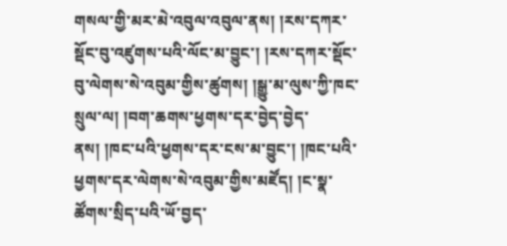གསལ་གྱི་མར་མེ་འབུལ་འབུལ་ནས། །རས་དཀར་སྡོང་བུ་འཛུགས་པའི་ལོང་མ་བྱུང་། །རས་དཀར་སྡོང་བུ་ལེགས་སེ་འབུམ་གྱིས་ཚུགས། །སྒྱུ་མ་ལུས་ཀྱི་ཁང་སྲུལ་ལ། །བག་ཆགས་ཕྱགས་དར་བྱེད་བྱེད་ནས། །ཁང་པའི་ཕྱགས་དར་ངས་མ་བྱུང་། །ཁང་པའི་ཕྱགས་དར་ལེགས་སེ་འབུམ་གྱིས་མཛོད། །ང་སྣ་ཚོགས་སྲིད་པའི་ཡོ་བྱད་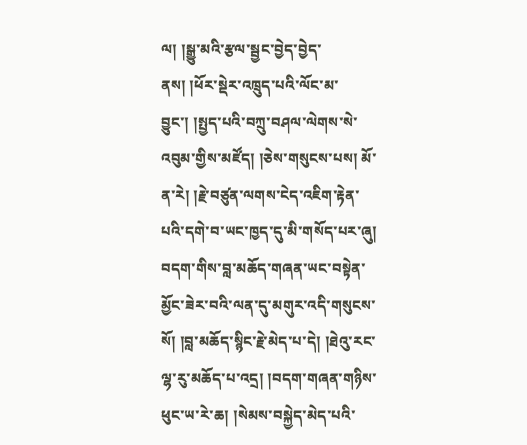ལ། །སྒྱུ་མའི་རྩལ་སྦྱང་བྱེད་བྱེད་ནས། །ཕོར་སྡེར་འཁྲུད་པའི་ལོང་མ་བྱུང་། །སྤྱད་པའི་བཀྲུ་བཤལ་ལེགས་སེ་འབུམ་གྱིས་མཛོད། །ཅེས་གསུངས་པས། མོ་ན་རེ། །རྗེ་བཙུན་ལགས་ངེད་འཇིག་རྟེན་པའི་དགེ་བ་ཡང་ཁྱད་དུ་མི་གསོད་པར་ཞུ། བདག་གིས་བླ་མཆོད་གཞན་ཡང་བསྟེན་མྱོང་ཟེར་བའི་ལན་དུ་མགུར་འདི་གསུངས་སོ། །བླ་མཆོད་སྙིང་རྗེ་མེད་པ་དེ། །ཐེའུ་རང་ལྷ་རུ་མཆོད་པ་འདྲ། །བདག་གཞན་གཉིས་ཕུང་ཡ་རེ་ཆ། །སེམས་བསྐྱེད་མེད་པའི་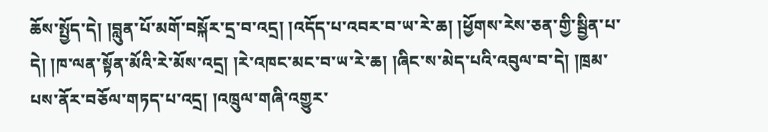ཆོས་སྤྱོད་དེ། །བླུན་པོ་མགོ་བསྐོར་དྲ་བ་འདྲ། །འདོད་པ་འབར་བ་ཡ་རེ་ཆ། །ཕྱོགས་རེས་ཅན་གྱི་སྦྱིན་པ་དེ། །ཁ་ལན་སྟོན་མོའི་རེ་མོས་འདྲ། །རེ་འཁང་མང་བ་ཡ་རེ་ཆ། །ཞིང་ས་མེད་པའི་འབུལ་བ་དེ། །ཁྲམ་པས་ནོར་བཅོལ་གཏད་པ་འདྲ། །འཁྲུལ་གཞི་འགྱུར་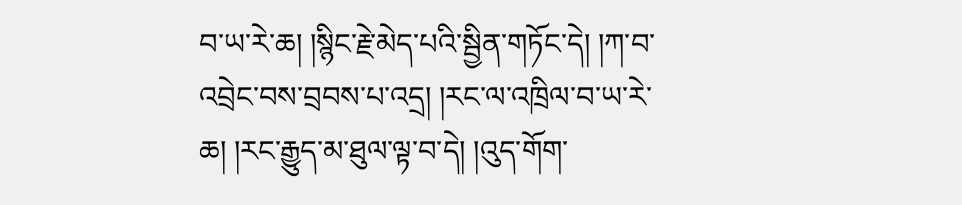བ་ཡ་རེ་ཆ། །སྙིང་རྗེ་མེད་པའི་སྦྱིན་གཏོང་དེ། །ཀ་བ་འབྲེང་བས་བྲབས་པ་འདྲ། །རང་ལ་འཁྲིལ་བ་ཡ་རེ་ཆ། །རང་རྒྱུད་མ་ཐུལ་ལྟ་བ་དེ། །འུད་གོག་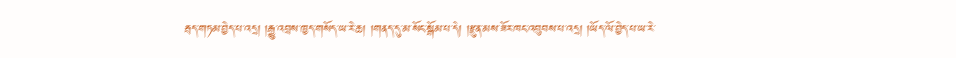རྦད་གཏམ་བྱེད་པ་འདྲ། །རྒྱུ་འབྲས་ཁྱད་གསོད་ཡ་རེ་ཆ། །གནད་དུ་མ་སོང་སྒོམ་པ་དེ། །རྫུན་མས་ཟོར་ཁང་འབུབས་པ་འདྲ། །ཡོད་ལོ་བྱེད་པ་ཡ་རེ་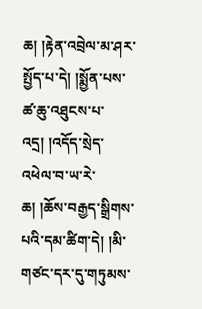ཆ། །རྟེན་འབྲེལ་མ་ཤར་སྤྱོད་པ་དེ། །སྨྱོན་པས་ཚ་ཆུ་འཐུངས་པ་འདྲ། །འདོད་སྲེད་འཕེལ་བ་ཡ་རེ་ཆ། །ཆོས་བརྒྱད་སྒྲིགས་པའི་དམ་ཚིག་དེ། །མི་གཙང་དར་དུ་གཏུམས་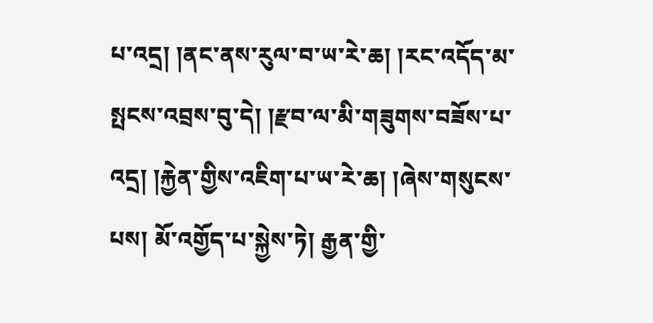པ་འདྲ། །ནང་ནས་རུལ་བ་ཡ་རེ་ཆ། །རང་འདོད་མ་སྤངས་འབྲས་བུ་དེ། །རྫབ་ལ་མི་གཟུགས་བཟོས་པ་འདྲ། །རྐྱེན་གྱིས་འཇིག་པ་ཡ་རེ་ཆ། །ཞེས་གསུངས་པས། མོ་འགྱོད་པ་སྐྱེས་ཏེ། རྒྱན་གྱི་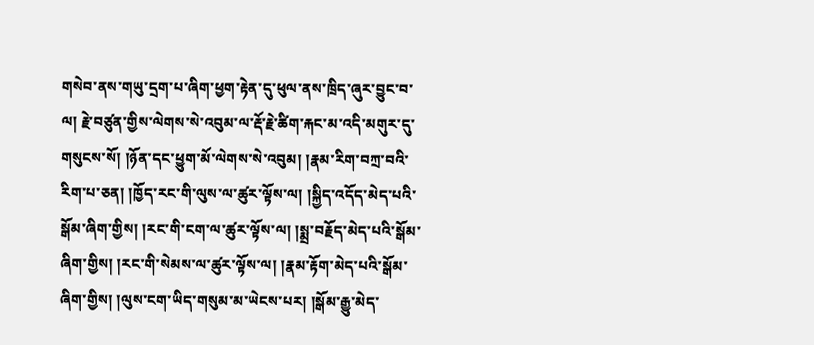གསེབ་ནས་གཡུ་དྲག་པ་ཞིག་ཕྱག་རྟེན་དུ་ཕུལ་ནས་ཁྲིད་ཞུར་བྱུང་བ་ལ། རྗེ་བཙུན་གྱིས་ལེགས་སེ་འབུམ་ལ་རྡོ་རྗེ་ཚིག་རྐང་མ་འདི་མགུར་དུ་གསུངས་སོ། །ཉོན་དང་ཕྱུག་མོ་ལེགས་སེ་འབུམ། །རྣམ་རིག་བཀྲ་བའི་རིག་པ་ཅན། །ཁྱོད་རང་གི་ལུས་ལ་ཚུར་ལྟོས་ལ། །སྐྱིད་འདོད་མེད་པའི་སྒོམ་ཞིག་གྱིས། །རང་གི་ངག་ལ་ཚུར་ལྟོས་ལ། །སྨྲ་བརྗོད་མེད་པའི་སྒོམ་ཞིག་གྱིས། །རང་གི་སེམས་ལ་ཚུར་ལྟོས་ལ། །རྣམ་རྟོག་མེད་པའི་སྒོམ་ཞིག་གྱིས། །ལུས་ངག་ཡིད་གསུམ་མ་ཡེངས་པར། །སྒོམ་རྒྱུ་མེད་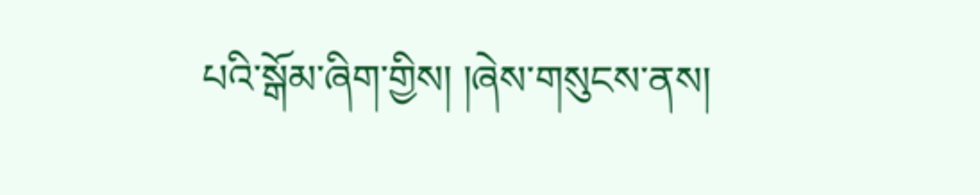པའི་སྒོམ་ཞིག་གྱིས། །ཞེས་གསུངས་ནས།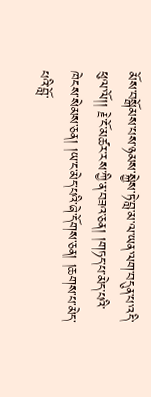མོས་བསྒོམས་པས་ཉམས་སྐྱེས་ཏེ་བླ་མ་ལ་ཡན་ལག་བདུན་པ་འདི་ཕུལ་ལོ།། རྗེ་ངོ་མཚར་རས་ཀྱི་ན་བཟའ་ཅན། །གཏད་པ་མེད་པའི་ཁེངས་སེམས་ཅན། །ཡ་ང་མེད་པའི་ཞེ་དོགས་ཅན། །ཆགས་པ་མེད་པའི་བློ་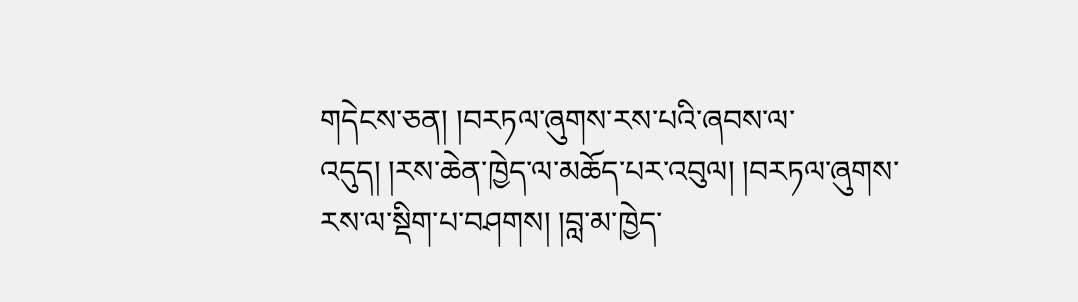གདེངས་ཅན། །བརཏལ་ཞུགས་རས་པའི་ཞབས་ལ་འདུད། །རས་ཆེན་ཁྱེད་ལ་མཆོད་པར་འབུལ། །བརཏལ་ཞུགས་རས་ལ་སྡིག་པ་བཤགས། །བླ་མ་ཁྱེད་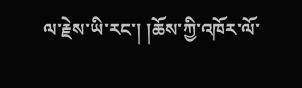ལ་རྗེས་ཡི་རང་། །ཆོས་ཀྱི་འཁོར་ལོ་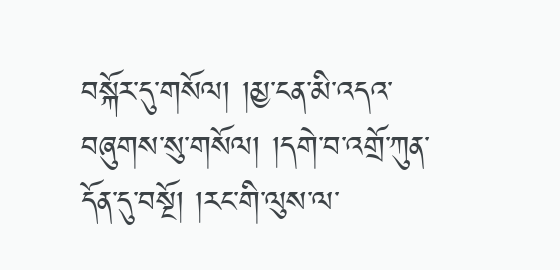བསྐོར་དུ་གསོལ། །མྱ་ངན་མི་འདའ་བཞུགས་སུ་གསོལ། །དགེ་བ་འགྲོ་ཀུན་དོན་དུ་བསྔོ། །རང་གི་ལུས་ལ་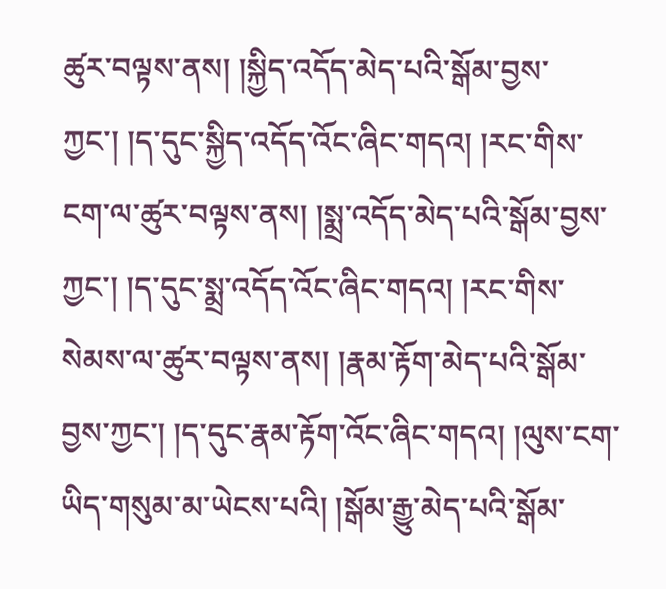ཚུར་བལྟས་ནས། །སྐྱིད་འདོད་མེད་པའི་སྒོམ་བྱས་ཀྱང་། །ད་དུང་སྐྱིད་འདོད་འོང་ཞིང་གདའ། །རང་གིས་ངག་ལ་ཚུར་བལྟས་ནས། །སྨྲ་འདོད་མེད་པའི་སྒོམ་བྱས་ཀྱང་། །ད་དུང་སྨྲ་འདོད་འོང་ཞིང་གདའ། །རང་གིས་སེམས་ལ་ཚུར་བལྟས་ནས། །རྣམ་རྟོག་མེད་པའི་སྒོམ་བྱས་ཀྱང་། །ད་དུང་རྣམ་རྟོག་འོང་ཞིང་གདའ། །ལུས་ངག་ཡིད་གསུམ་མ་ཡེངས་པའི། །སྒོམ་རྒྱུ་མེད་པའི་སྒོམ་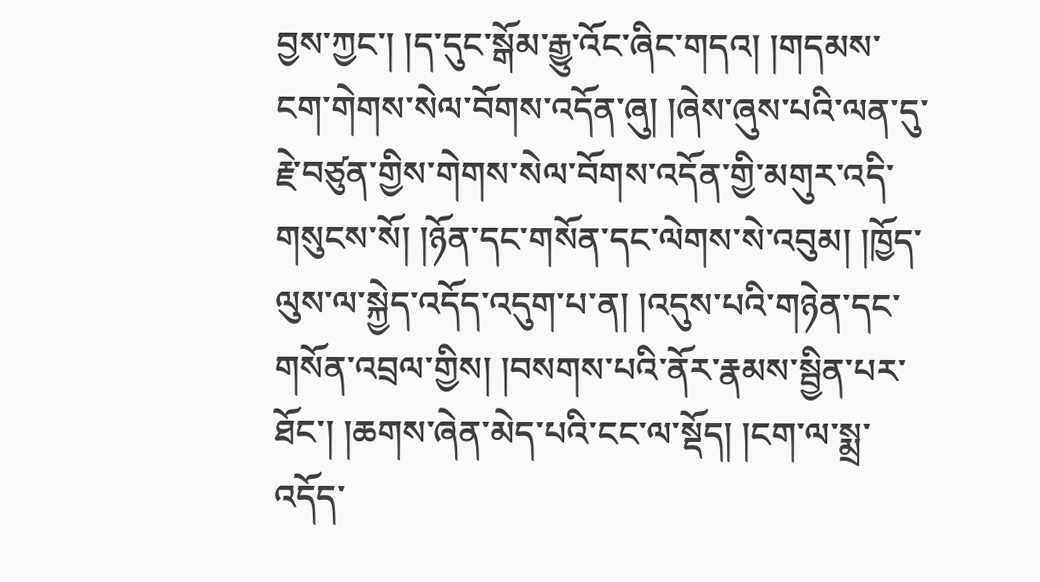བྱས་ཀྱང་། །ད་དུང་སྒོམ་རྒྱུ་འོང་ཞིང་གདའ། །གདམས་ངག་གེགས་སེལ་བོགས་འདོན་ཞུ། །ཞེས་ཞུས་པའི་ལན་དུ་རྗེ་བཙུན་གྱིས་གེགས་སེལ་བོགས་འདོན་གྱི་མགུར་འདི་གསུངས་སོ། །ཉོན་དང་གསོན་དང་ལེགས་སེ་འབུམ། །ཁྱོད་ལུས་ལ་སྐྱེད་འདོད་འདུག་པ་ན། །འདུས་པའི་གཉེན་དང་གསོན་འབྲལ་གྱིས། །བསགས་པའི་ནོར་རྣམས་སྦྱིན་པར་ཐོང་། །ཆགས་ཞེན་མེད་པའི་ངང་ལ་སྡོད། །ངག་ལ་སྨྲ་འདོད་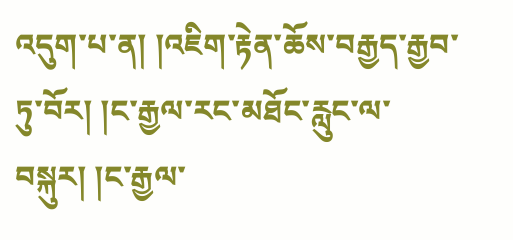འདུག་པ་ན། །འཇིག་རྟེན་ཆོས་བརྒྱད་རྒྱབ་ཏུ་བོར། །ང་རྒྱལ་རང་མཐོང་རླུང་ལ་བསྐུར། །ང་རྒྱལ་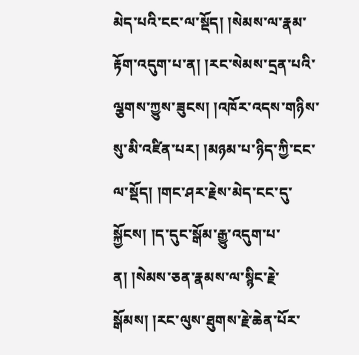མེད་པའི་ངང་ལ་སྡོད། །སེམས་ལ་རྣམ་རྟོག་འདུག་པ་ན། །རང་སེམས་དྲན་པའི་ལྕགས་ཀྱུས་ཟུངས། །འཁོར་འདས་གཉིས་སུ་མི་འཛིན་པར། །མཉམ་པ་ཉིད་ཀྱི་ངང་ལ་སྡོད། །གང་ཤར་རྗེས་མེད་ངང་དུ་སྐྱོངས། །ད་དུང་སྒོམ་རྒྱུ་འདུག་པ་ན། །སེམས་ཅན་རྣམས་ལ་སྙིང་རྗེ་སྒོམས། །རང་ལུས་ཐུགས་རྗེ་ཆེན་པོར་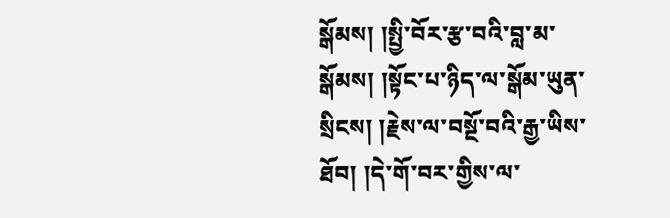སྒོམས། །སྤྱི་བོར་རྩ་བའི་བླ་མ་སྒོམས། །སྟོང་པ་ཉིད་ལ་སྒོམ་ཡུན་སྲིངས། །རྗེས་ལ་བསྔོ་བའི་རྒྱ་ཡིས་ཐོབ། །དེ་གོ་བར་གྱིས་ལ་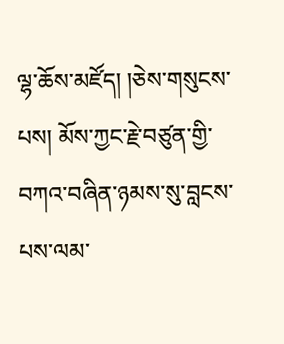ལྷ་ཆོས་མཛོད། །ཅེས་གསུངས་པས། མོས་ཀྱང་རྗེ་བཙུན་གྱི་བཀའ་བཞིན་ཉམས་སུ་བླངས་པས་ལམ་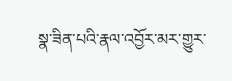སྣ་ཟིན་པའི་རྣལ་འབྱོར་མར་གྱུར་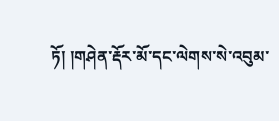ཏོ། །གཤེན་རྡོར་མོ་དང་ལེགས་སེ་འབུམ་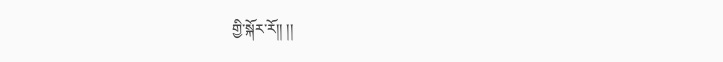གྱི་སྐོར་རོ།། །།